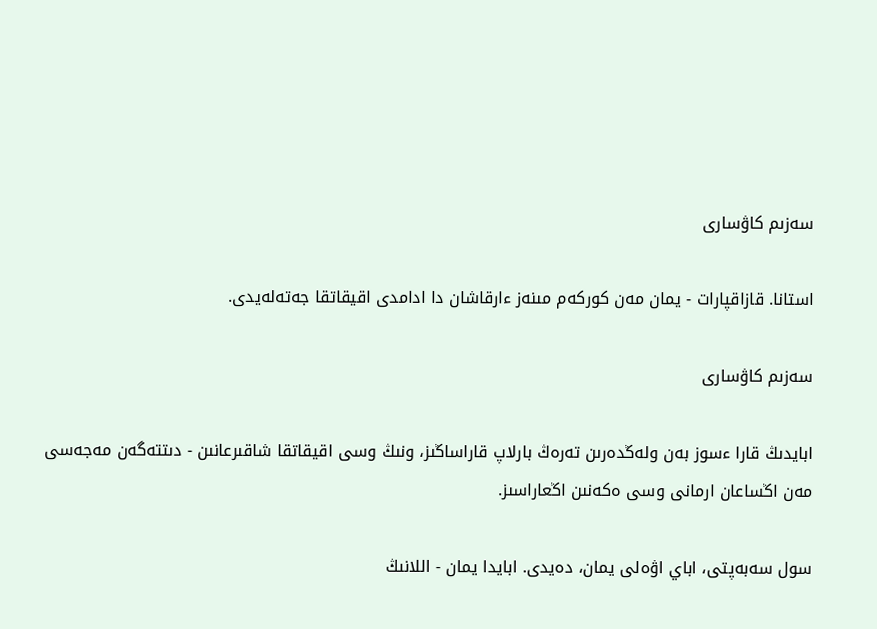سەزىم كاۋسارى

استانا. قازاقپارات - يمان مەن كوركەم مىنەز ءارقاشان دا ادامدى اقيقاتقا جەتەلەيدى.

سەزىم كاۋسارى

ابايدىڭ قارا ءسوز بەن ولەڭدەرىن تەرەڭ بارلاپ قاراساڭىز، ونىڭ وسى اقيقاتقا شاقىرعانىن - دىتتەگەن مەجەسى مەن اڭساعان ارمانى وسى ەكەنىن اڭعاراسىز.

سول سەبەپتى، اباي اۋەلى يمان، دەيدى. ابايدا يمان - اللانىڭ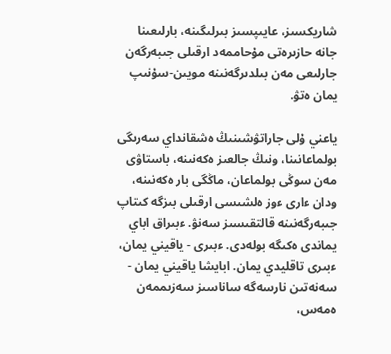شاريكسىز، عايىپسىز بىرلىگىنە، بارلىعىنا جانە حازىرەتى مۇحاممەد ارقىلى جىبەرگەن جارلىعى مەن بىلدىرگەنىنە مويىن-سۇنىپ يمان ەتۋ.

ياعني ۇلى جاراتۋشىنىڭ ەشقانداي سەرىگى بولماعانىنا، ونىڭ جالعىز ەكەنىنە، باستاۋى مەن سوڭى بولماعان، ماڭگى بار ەكەنىنە، ودان ءارى ءوز ەلشىسى ارقىلى بىزگە كىتاپ جىبەرگەنىنە قالتقىسىز سەنۋ. ءبىراق اباي يماندى ەكىگە بولەدى. ءبىرى - ياقيني يمان، ءبىرى تاقليدي يمان. ابايشا ياقيني يمان - سەنەتىن نارسەگە ساناسىز سەزىممەن ەمەس،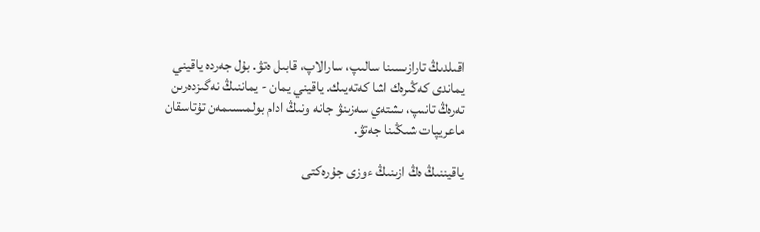اقىلدىڭ تارازىسىنا سالىپ، سارالاپ، قابىل ەتۋ. بۇل جەردە ياقيني يماندى كەڭىرەك اشا كەتەيىك. ياقيني يمان - يماننىڭ نەگىزدەرىن تەرەڭ تانىپ، ىشتەي سەزىنۋ جانە ونىڭ ادام بولمىسىمەن تۇتاسقان ماعريپات شىڭىنا جەتۋ.

ياقيننىڭ ەڭ ازىنىڭ ءوزى جۇرەكتى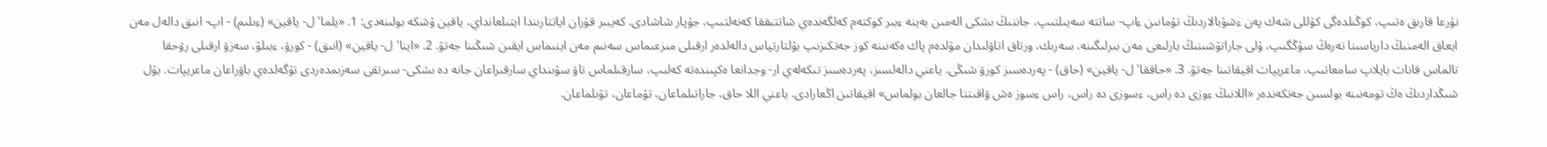نۇرعا قارىق ەتىپ، كوڭىلدەگى كۇللى شەك پەن ءشۇبالاردىڭ تۇمانىن ءاپ- ساتتە سەيىلتىپ، جاننىڭ ىشكى الەمىن بەينە ءبىر كوكتەم كەلگەندەي شاتتىققا كەنەلتىپ، جۇپار شاشادى. كەيبىر قۇران اياتتارىندا ايتىلعانداي، ياقين ۇشكە بولىنەدى: 1. «يلما'ل- ياقين» (ءىلىم) - اپ- انىق دالەل مەن ايعاق الەمنىڭ دارياسىنا تەرەڭ سۇڭگىپ، ۇلى جاراتۋشىنىڭ بارلىعى مەن بىرلىگىنە، سەرىك، ورتاق اتاۋلىدان مۇلدەم پاك ەكەنىنە كوز جەتكىزىپ بۇلتارتپاس دالەلدەر ارقىلى مىزعىماس سەنىم مەن اينىماس ايقىن شىڭىنا جەتۋ. 2. «اينا'ل- ياقين» (انىق) - كورۋ، ءبىلۋ، سەزۋ ارقىلى رۋحقا تالماس قانات بايلاپ سامعاتىپ، ماعريپات اقيقاتىنا جەتۋ. 3. «حاققا'ل- ياقين» (حاق) - پەردەسىز كورۋ شىڭى. ياعني دالەلسىز، پەردەسىز تىكەلەي ار- وجدانعا ەكپىندەتە كەلىپ، سارقىلماس تاۋ سۋىنداي سارقىراعان جانە دە ىشكى- سىرتقى سەزىمدەردى تۇگەلدەي باۋراعان ماعريپات. بۇل شىڭداردىڭ ەڭ تومەنىنە بولسىن جەتكەندەر «اللانىڭ ءوزى دە راس، ءسوزى دە راس، راس ءسوز ەش ۋاقىتتا جالعان بولماس» اقيقاتىن اڭعارادى. ياعني اللا حاق، جاراتىلماعان، تۋماعان، تۋىلماعان.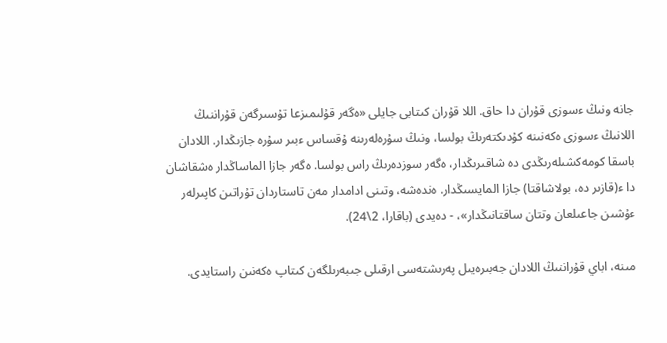جانە ونىڭ ءسوزى قۇران دا حاق. اللا قۇران كىتابى جايلى «ەگەر قۇلىمىزعا تۇسىرگەن قۇراننىڭ اللانىڭ ءسوزى ەكەنىنە كۇدىكتەرىڭ بولسا، ونىڭ سۇرەلەرىنە ۇقساس ءبىر سۇرە جازىڭدار. اللادان باسقا كومەكشىلەرىڭدى دە شاقىرىڭدار، ەگەر سوزدەرىڭ راس بولسا. ەگەر جازا الماساڭدار ەشقاشان دا ء(قازىر دە، بولاشاقتا) جازا المايسىڭدار. ەندەشە، وتىنى ادامدار مەن تاستاردان تۇراتىن كاپىرلەر ءۇشىن جاعىلعان وتتان ساقتانىڭدار»، - دەيدى (باقارا، 2\24).

مىنە، اباي قۇراننىڭ اللادان جەبىرەيىل پەرىشتەسى ارقىلى جىبەرىلگەن كىتاپ ەكەنىن راستايدى.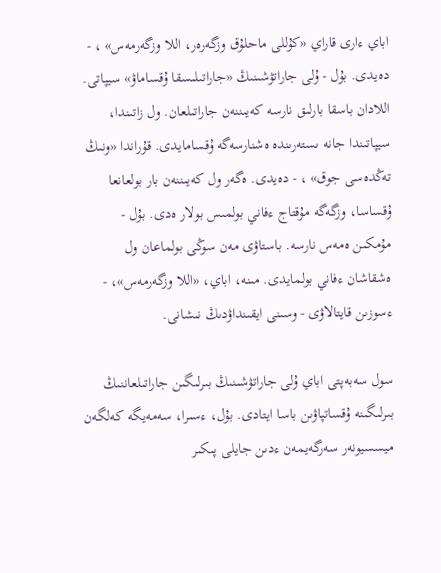اباي ءارى قاراي «كۇللى ماحلۇق وزگەرەر، اللا وزگەرمەس» ، - دەيدى. بۇل - ۇلى جاراتۋشىنىڭ «جاراتىلىسقا ۇقساماۋ» سيپاتى. اللادان باسقا بارلىق نارسە كەيىننەن جاراتىلعان. ول زاتىندا، سيپاتىندا جانە ىستەرىندە ەشنارسەگە ۇقسامايدى. قۇراندا «ونىڭ تەڭدەسى جوق» ، - دەيدى. ەگەر ول كەيىننەن بار بولعانعا ۇقساسا، وزگەگە مۇقتاج ءفاني بولمىس بولار ەدى. بۇل - مۇمكىن ەمەس نارسە. باستاۋى مەن سوڭى بولماعان ول ەشقاشان ءفاني بولمايدى. مىنە، اباي، «اللا وزگەرمەس»، - ءسوزىن قايتالاۋى - وسىنى ايقىنداۋدىڭ نىشانى.

سول سەبەپتى اباي ۇلى جاراتۋشىنىڭ بىرلىگىن جاراتىلعاننىڭ بىرلىگىنە ۇقساتپاۋىن باسا ايتادى. بۇل، ءسىرا، سەمەيگە كەلگەن ميسسيونەر سەرگەيمەن ءدىن جايلى پىكىر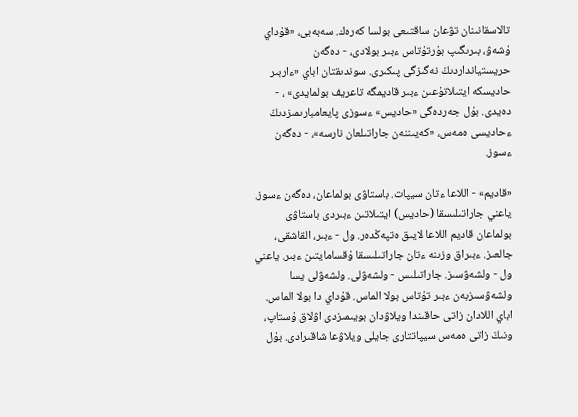تالاسقانىنان تۋعان ساقتىعى بولسا كەرەك. سەبەبى، «قۇداي ۇشەۋ، بىرىگىپ بۇرتۇتاس ءبىر بولادى، - دەگەن حريستيانداردىڭ نەگىزگى پىكىرى. سوندىقتان اباي «ءاربىر حاديسكە ايتىلاتۇعىن ءبىر قاديمگە تاعريف بولمايدى» ، - دەيدى. بۇل جەردەگى «حاديس» ءسوزى پايعامبارىمىزدىڭ ءحاديسى ەمەس، «كەيىننەن جاراتىلعان نارسە»، - دەگەن ءسوز.

«قاديم» - اللاعا ءتان سيپات. باستاۋى بولماعان، دەگەن ءسوز. ياعني جاراتىلىسقا (حاديس) ايتىلاتىن ءبىردى باستاۋى بولماعان قاديم اللاعا لايىق ەتپەڭدەر. ول - ءبىر، القاشقى، جالعىز. ءبىراق وزىنە ءتان جاراتىلىسقا ۇقسامايتىن ءبىر. ياعني ول - ولشەۋسىز. جاراتىلىس - ولشەۋلى. ولشەۋلى يسا ولشەۋسىزبەن ءبىر تۇتاس بولا الماس. قۇداي دا بولا الماس. اباي اللادان زاتى حاقىندا ويلاۋدان بويىمىزدى اۋلاق ۇستاپ، ونىڭ زاتى ەمەس سيپاتتارى جايلى ويلاۋعا شاقىرادى. بۇل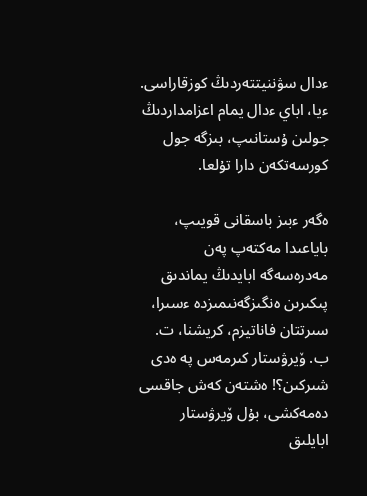ءدال سۋننيتتەردىڭ كوزقاراسى. ءيا، اباي ءدال يمام اعزامداردىڭ جولىن ۇستانىپ، بىزگە جول كورسەتكەن دارا تۇلعا.

ەگەر ءبىز باسقانى قويىپ، باياعىدا مەكتەپ پەن مەدرەسەگە ابايدىڭ يماندىق پىكىرىن ەنگىزگەنىمىزدە ءسىرا، سىرتتان فاناتيزم، كريشنا، ت. ب. ۆيرۋستار كىرمەس پە ەدى شىركىن؟! ەشتەن كەش جاقسى دەمەكشى، بۇل ۆيرۋستار ابايلىق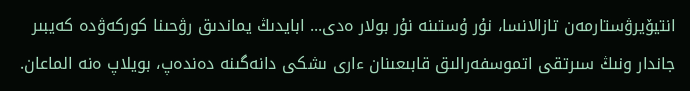انتيۆيرۋستارمەن تازالانسا، نۇر ۇستىنە نۇر بولار ەدى... ابايدىڭ يماندىق رۋحىنا كوركەۋدە كەيبىر جاندار ونىڭ سىرتقى اتموسفەرالىق قابىعىنان ءارى ىشكى دانەگىنە دەندەپ، بويلاپ ەنە الماعان.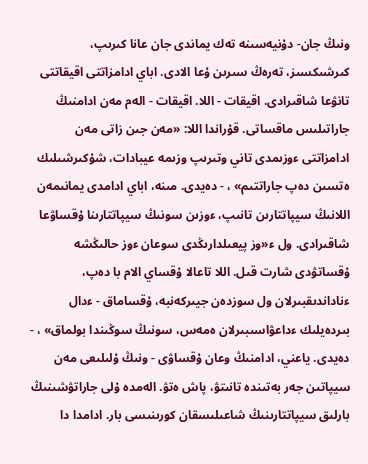ونىڭ جان- دۇنيەسىنە تەك يماندى جان عانا كىرىپ، كىرشىكسىز، تەرەڭ سىرىن ۇعا الادى. اباي ادامزاتتى اقيقاتتى تانۋعا شاقىرادى. اقيقات - اللا. اقيقات - الەم مەن ادامنىڭ جاراتىلىس ماقساتى. قۇراندا اللا: «مەن جىن زاتى مەن ادامزاتتى ءوزىمدى تاني وتىرىپ وزىمە عيبادات، شۇكىرشىلىك ەتسىن دەپ جاراتتىم» ، - دەيدى. مىنە، اباي ادامدى يمانىمەن اللانىڭ سيپاتتارىن تانىپ، ءوزىن سونىڭ سيپاتتارىنا ۇقساۋعا شاقىرادى. ول ء«وز پيعىلدارىڭدى سوعان ءوز حالىڭشە ۇقساتۋدى شارت قىل. اللا تاعالا ۇقساي الام با دەپ، ءناداندىقبىرلان ول سوزدەن جيىركەنبە، ۇقساماق - ءدال بىردەيلىك ءداعۋاسىبىرلان ەمەس، سونىڭ سوڭىندا بولماق» ، - دەيدى. ياعني، ادامنىڭ وعان ۇقساۋى - ونىڭ ۇلىلىعى مەن سيپاتىن جەر بەتىندە تانىتۋ، پاش ەتۋ. الەمدە ۇلى جاراتۋشىنىڭ بارلىق سيپاتتارىنىڭ شاعىلىسقان كورىنىسى بار. ادامدا دا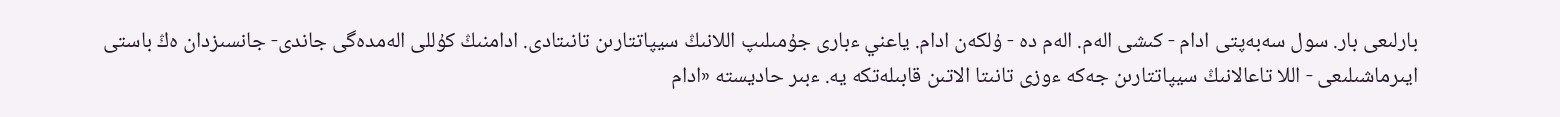بارلىعى بار. سول سەبەپتى ادام - كىشى الەم. الەم دە - ۇلكەن ادام. ياعني ءبارى جۇمىلىپ اللانىڭ سيپاتتارىن تانىتادى. ادامنىڭ كۇللى الەمدەگى جاندى- جانسىزدان ەڭ باستى ايىرماشىلىعى - اللا تاعالانىڭ سيپاتتارىن جەكە ءوزى تانىتا الاتىن قابىلەتكە يە. ءبىر حاديستە «ادام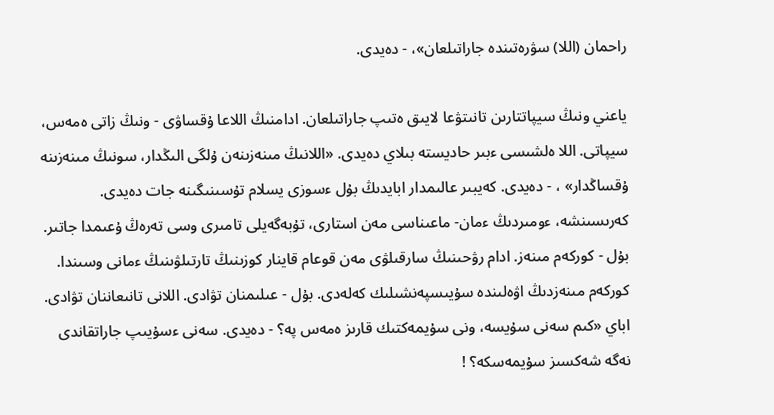راحمان (اللا) سۋرەتىندە جاراتىلعان»، - دەيدى.

ياعني ونىڭ سيپاتتارىن تانىتۋعا لايىق ەتىپ جاراتىلعان. ادامنىڭ اللاعا ۇقساۋى - ونىڭ زاتى ەمەس، سيپاتى. اللا ەلشىسى ءبىر حاديستە بىلاي دەيدى. «اللانىڭ مىنەزىنەن ۇلگى الىڭدار، سونىڭ مىنەزىنە ۇقساڭدار» ، - دەيدى. كەيبىر عالىمدار ابايدىڭ بۇل ءسوزى يسلام تۇسىنىگىنە جات دەيدى. كەرىسىنشە، ءومىردىڭ ءمان- ماعىناسى مەن استارى، تۇبەگەيلى تامىرى وسى تەرەڭ ۇعىمدا جاتىر. بۇل - كوركەم مىنەز. ادام رۋحىنىڭ سارقىلۋى مەن قوعام قاينار كوزىنىڭ تارتىلۋىنىڭ ءمانى وسىندا. كوركەم مىنەزدىڭ اۋەلىندە سۇيىسپەنشىلىك كەلەدى. بۇل - عىلىمنان تۋادى. اللانى تانىعاننان تۋادى. اباي «كىم سەنى سۇيسە، ونى سۇيمەكتىك قارىز ەمەس پە؟ - دەيدى. سەنى ءسۇيىپ جاراتقاندى نەگە شەكسىز سۇيمەسكە؟ !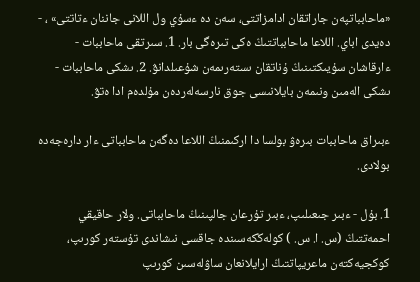«ماحابباتپەن جاراتقان ادامزاتتى، سەن دە ءسۇي ول اللانى جاننان ءتاتتى» ، - دەيدى اباي. اللاعا ماحابباتتىڭ ەكى تىرەگى بار. 1. سىرتقى ماحاببات - ءارقاشان سۇيىكتىنىڭ ۇناتقان ىستەرىمەن شۇعىلدانۋ. 2. ىشكى ماحاببات - ىشكى الەمىن ونىمەن بايلانىسى جوق نارسەلەردەن مۇلدەم ادا ەتۋ.

ءبىراق ماحاببات بىرەۋ بولسا دا اركىمنىڭ اللاعا دەگەن ماحابباتى ءار دارەجەدە بولادى.

1. بۇل - ءبىر جىعىلىپ، ءبىر تۇرعان جالپىنىڭ ماحابباتى. ولار حاقيقي احمەتتىڭ (س. ا. س. ) كولەڭكەسىندە جاقسى نىشاندى تۇستەر كورىپ، كوكجيەكتەن ماعريپاتتىڭ ارايلانعان ساۋلەسىن كورىپ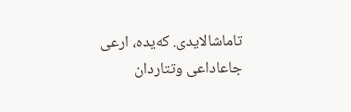تاماشالايدى. كەيدە، ارعى جاعاداعى وتتاردان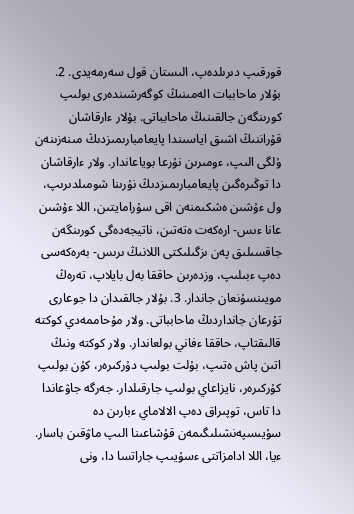قورقىپ دىرىلدەپ، الىستان قول سەرمەيدى. 2. بۇلار ماحاببات الەمىنىڭ كوگەرشىندەرى بولىپ كورىنگەن جالقىنىڭ ماحابباتى. بۇلار ءارقاشان قۇراننىڭ اشىق اياسىندا پايعامبارىمىزدىڭ مىنەزىنەن ۇلگى الىپ، ءومىرىن نۇرعا بوياعاندار. ولار ءارقاشان دا توڭىرەگىن پايعامبارىمىزدىڭ نۇرىنا شومىلدىرىپ، ول ءۇشىن ەشكىمنەن اقى سۇرامايتىن، اللا ءۇشىن عانا ءىس- ارەكەت ەتەتىن، ناتيجەدەگى كورىنگەن جاقسىلىق پەن ىزگىلىكتى اللانىڭ ىرىس- بەرەكەسى دەپ ءبىلىپ، وزدەرىن حاققا بەل بايلاپ، تەرەڭ مويىنسۇنعان جاندار. 3. بۇلار جالقىدان دا جوعارى تۇرعان جانداردىڭ ماحابباتى. ولار مۇحاممەدي كوكتە قالىقتاپ، حاققا ءفاني بولعاندار. ولار كوكتە ونىڭ اتىن پاش ەتىپ، بۇلت بولىپ دۇركىرەر، كۇن بولىپ كۇركىرەر، نايزاعاي بولىپ جارقىلدار. جەرگە جاۋعاندا دا تاس، توپىراق دەپ الالاماي ءبارىن دە سۇيىسپەنشىلىگىمەن قۇشاعىنا الىپ ماۋقىن باسار. ءيا، اللا ادامزاتتى ءسۇيىپ جاراتسا دا، ونى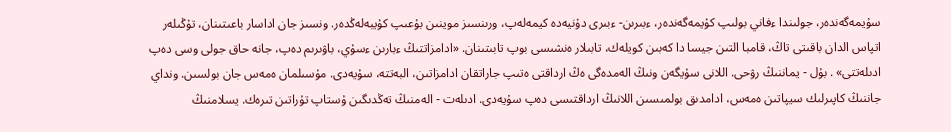سۇيمەگەندەر، جولىندا ءفاني بولىپ كۇيمەگەندەر، ءبىرىن- ءبىرى دۇنيەدە كيمەلەپ، ورىنسىز موينىن بۇعىپ كۇيبەلەڭدەر. ونسىز جان اداسار باعىتىنان، تۇڭىلەر اتپاس الدان باقىتى تاڭ، قامبا التىن جيسا دا كەبىن كويلەك، تابىلار ەنشىسى بوپ تابىتىنان. «ادامزاتتىڭ ءبارىن ءسۇي، باۋىرىم دەپ، جانە حاق جولى وسى دەپ ادىلەتتى» . بۇل - يماننىڭ رۋحى. اللانى سۇيگەن ونىڭ الەمدەگى ەڭ ارداقتى ەتىپ جاراتقان ادامزاتىن، البەتتە، سۇيەدى. مۇسىلمان ەمەس جان بولسىن. ونداي جاننىڭ كاپىرلىك سيپاتىن ەمەس، ادامدىق بولمىسىن اللانىڭ ارداقتىسى دەپ سۇيەدى. ادىلەت - الەمنىڭ تەڭدىگىن ۇستاپ تۇراتىن تىرەك. يسلامنىڭ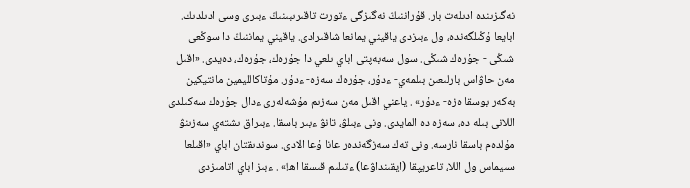نەگىزىندە ادىلەت بار. قۇراننىڭ نەگىزگى ءتورت تاقىرىبىنىڭ ءبىرى وسى ادىلدىك. ابايعا ۇڭىلگەندە، ول ءبىزدى ياقيني يمانعا شاقىرادى. ياقيني يماننىڭ دا سوڭعى شىڭى - جۇرەك شىڭى. سول سەبەپتى اباي ىلعي دا جۇرەك، جۇرەك، دەيدى. «اقىل مەن حاۋاس بارلىعىن بىلمەي- ءدۇر، جۇرەك سەزە- ءدۇر. مۇتاكالليمين مانتيكين بەكەر بوسقا ەزە- ءدۇر» . ياعني اقىل مەن سەزىم مۇشەلەرى ءدال جۇرەك سەكىلدى اللانى بىلە دە، سەزە دە المايدى. ونى ءبىلۋ، تانۋ ءبىر باسقا. ءبىراق ىشتەي سەزىنۋ مۇلدەم باسقا نارسە. ونى تەك سەزگەندەر عانا ۇعا الادى. سوندىقتان اباي «اقىلعا سىيماس ول اللا، تاعريپقا (ايقىنداۋعا) ءتىلىم قىسقا اھ!» . ءبىز اباي اتامىزدى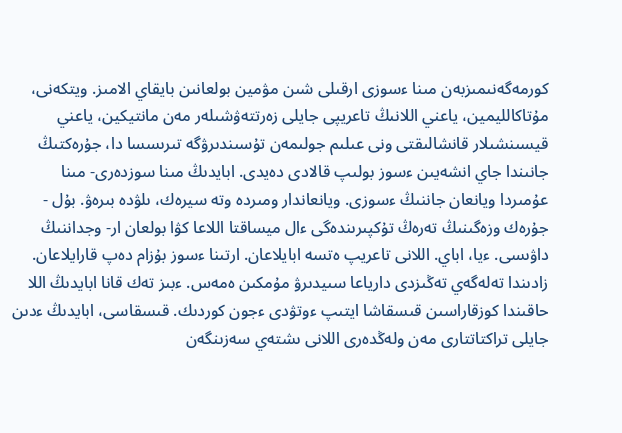كورمەگەنىمىزبەن مىنا ءسوزى ارقىلى شىن مۋمين بولعانىن بايقاي الامىز. ويتكەنى، مۇتاكالليمين، ياعني اللانىڭ تاعريپى جايلى زەرتتەۋشىلەر مەن مانتيكين، ياعني قيسىنشىلار قانشالىقتى ونى عىلىم جولىمەن تۇسىندىرۋگە تىرىسسا دا، جۇرەكتىڭ جانىندا جاي انشەيىن ءسوز بولىپ قالادى دەيدى. ابايدىڭ مىنا سوزدەرى- مىنا عۇمىردا ويانعان جاننىڭ ءسوزى. ويانعاندار ومىردە وتە سيرەك، ىلۋدە بىرەۋ. بۇل - جۇرەك وزەگىنىڭ تەرەڭ تۇكپىرىندەگى ءال ميساقتا اللاعا كۋا بولعان ار- وجداننىڭ داۋىسى. ءيا، اباي. اللانى تاعريپ ەتسە ابايلاعان. ارتىنا ءسوز بۇزام دەپ قارايلاعان. زادىندا تەلەگەي تەڭىزدى دارياعا سىيدىرۋ مۇمكىن ەمەس. ءبىز تەك قانا ابايدىڭ اللا حاقىندا كوزقاراسىن قىسقاشا ايتىپ ءوتۋدى ءجون كوردىك. قىسقاسى، ابايدىڭ ءدىن جايلى تراكتاتتارى مەن ولەڭدەرى اللانى ىشتەي سەزىنگەن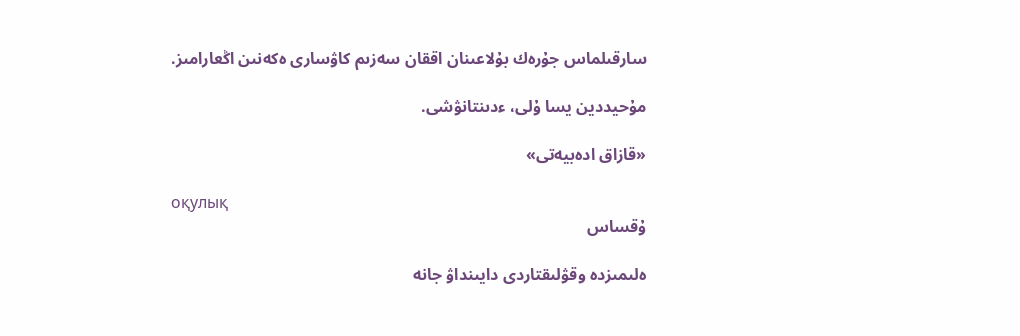سارقىلماس جۇرەك بۇلاعىنان اققان سەزىم كاۋسارى ەكەنىن اڭعارامىز.

مۇحيددين يسا ۇلى، ءدىنتانۋشى.

«قازاق ادەبيەتى»

оқулық
ۇقساس

ەلىمىزدە وقۋلىقتاردى دايىنداۋ جانە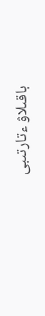باقىلاۋ ءتارتىبى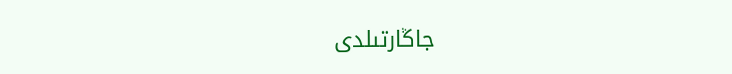جاڭارتىلدى